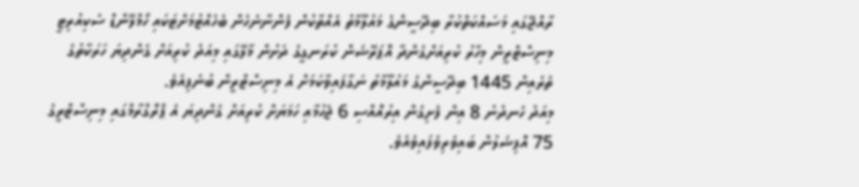ރާއްޖޭގައި މަސައްކަތްކުރާ ބިދޭސީންގެ މައުލޫމާތު އެއްތާކުން ފެންނާނެހެން ބެހެއްޓުމަށްޓަކައި ހޯމްލޭންޑް ސެކިއުރިޓީ މިނިސްޓްރީން މިހާރު ކުރިއަށްގެންދާ އޮޕަރޭޝަން ކުރަނގީގެ ދަށުން މާލޭގައި މިއަދު ކުރިއަށް ގެންދިޔަ ހަރަކާތުގެ ތެރެއިން 1445 ބިދޭސީންގެ މައުލޫމާތު ނަގާފައިވާކަމަށް އެ މިނިސްޓްރީން ބުނެފިއެވެ.
މިއަދު ހެނދުނު 8 އިން ފެށިގެން އިރުއޮއްސި 6 ޖެހުމާއި ހަމަޔަށް ކުރިއަށް ގެންދިޔަ އެ ޕްރޮގްރާމްގައި މިނިސްޓްރީގެ 75 އޮފިޝަލުން ބައިވެރިވެފައިވެއެވެ.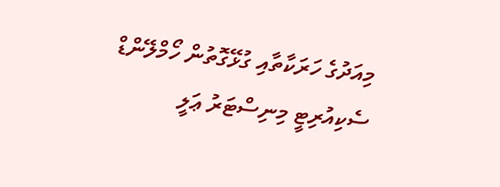މިއަދުގެ ހަރަކާތާއި ގުޅޭގޮތުން ހޯމްލޭންޑް ސެކިއުރިޓީ މިނިސްޓަރު ޢަލީ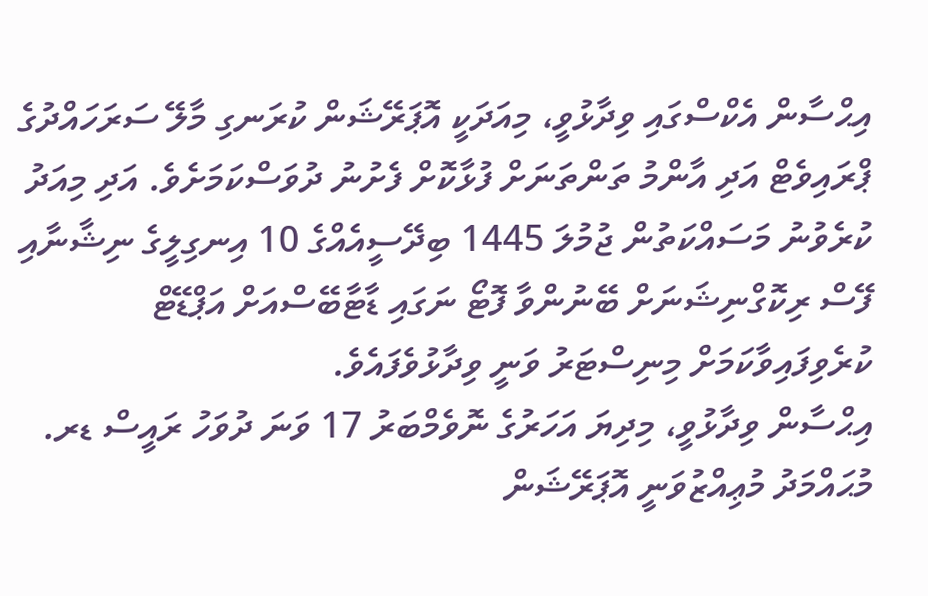އިޙްސާން އެކްސްގައި ވިދާޅުވީ، މިއަދަކީ އޮޕަރޭޝަން ކުރަނގި މާލޭ ސަރަހައްދުގެ ޕްރައިވެޓް އަދި އާންމު ތަންތަނަށް ފުޅާކޮށް ފެށުނު ދުވަސްކަމަށެވެ. އަދި މިއަދު ކުރެވުނު މަސައްކަތުން ޖުމުލަ 1445 ބިދޭސީއެއްގެ 10 އިނގިލީގެ ނިޝާނާއި ފޭސް ރިކޮގްނިޝަނަށް ބޭނުންވާ ފޮޓޯ ނަގައި ޑާޓާބޭސްއަށް އަޕްޑޭޓް ކުރެވިފައިވާކަމަށް މިނިސްޓަރު ވަނީ ވިދާޅުވެފައެވެ.
އިޙްސާން ވިދާޅުވީ، މިދިޔަ އަހަރުގެ ނޮވެމްބަރު 17 ވަނަ ދުވަހު ރައީސް ޑރ. މުޙައްމަދު މުޢިއްޒުވަނީ އޮޕަރޭޝަން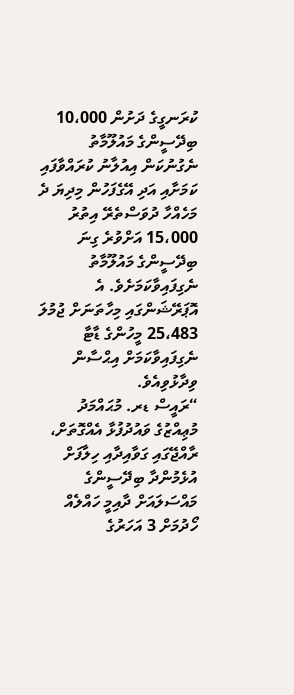ކުރަނގީގެ ދަށުން 10،000 ބިދޭސީންގެ މައުލޫމާތު ނެގުނުކަން އިއުލާނު ކުރައްވާފައި ކަމަށާއި އަދި އޭގެފަހުން މިދިޔަ ދެ މަހެއްހާ ދުވަސްތެރޭ އިތުރު 15،000 އަށްވުރެ ގިނަ ބިދޭސީންގެ މައުލޫމާތު ނެގިފައިވާކަމަށެވެ. އެ އޮޕަރޭޝަންގައި މިހާތަނަށް ޖުމުލަ 25،483 މީހުންގެ ޑާޓާ ނެގިފައިވާކަމަށް އިޙްސާން ވިދާޅުވިއެވެ.
“ރައީސް ޑރ. މުޙައްމަދު މުޢިއްޒުގެ ވައުދުފުޅާ އެއްގޮތަށް، ރާއްޖޭގައި ގަވާއިދާއި ހިލާފަށް އުޅެމުންދާ ބިދޭސީންގެ މައްސަލައަށް ދާއިމީ ހައްލެއް ހޯދުމަށް 3 އަހަރުގެ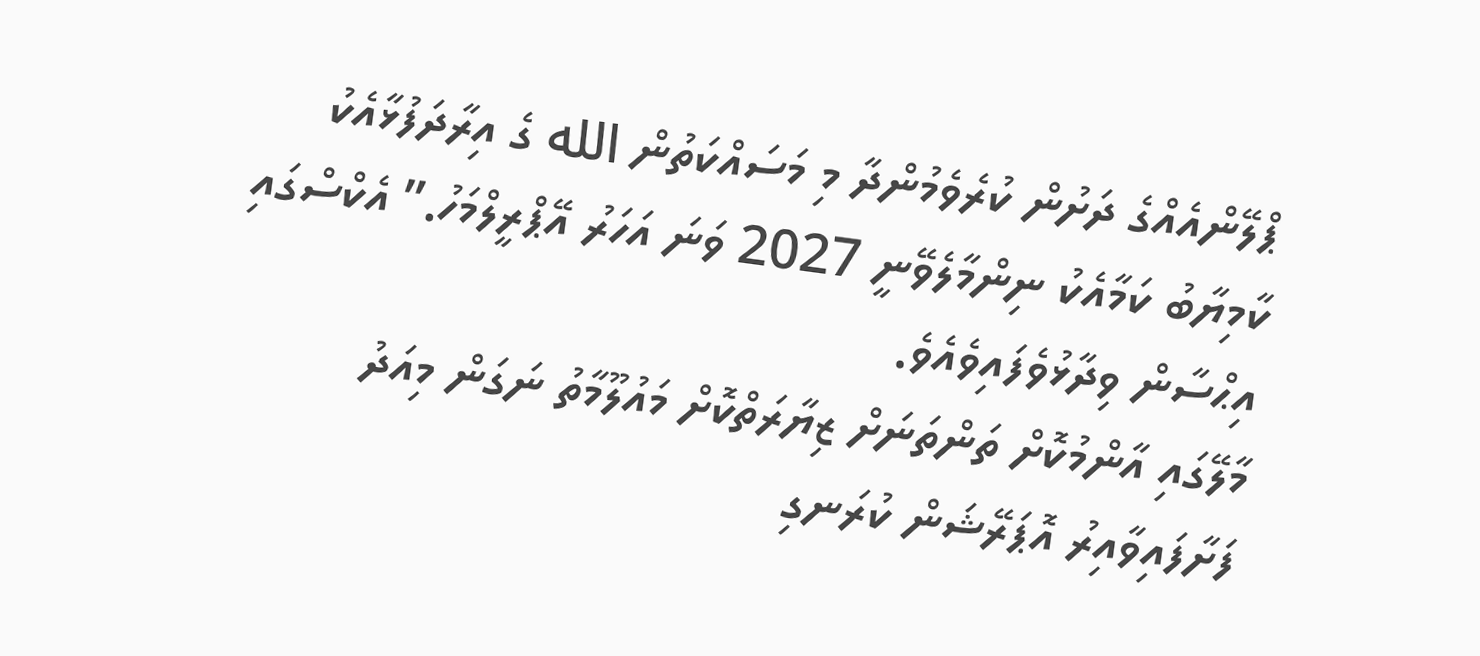ޕްލޭންއެއްގެ ދަށުން ކުރެވެމުންދާ މި މަސައްކަތުން الله ގެ އިރާދަފުޅާއެކު ކާމިޔާބު ކަމާއެކު ނިންމާލެވޭނީ 2027 ވަނަ އަހަރު އޭޕްރީލްމަހު.” އެކްސްގައި އިޙްސާން ވިދާޅުވެފައިވެއެވެ.
މާލޭގައި އާންމުކޮށް ތަންތަނަށް ޒިޔާރަތްކޮށް މައުލޫމާތު ނަގަން މިއަދު ފަށާފައިވާއިރު އޮޕަރޭޝަން ކުރަނގި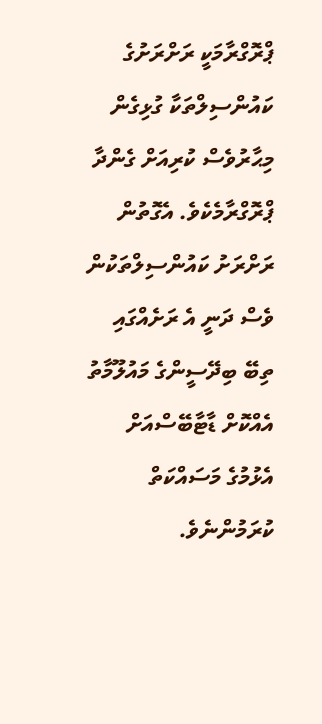ޕްރޮގްރާމަކީ ރަށްރަށުގެ ކައުންސިލްތަކާ ގުޅިގެން މިޙާރުވެސް ކުރިއަށް ގެންދާ ޕްރޮގްރާމެކެވެ. އެގޮތުން ރަށްރަށު ކައުންސިލްތަކުން ވެސް ދަނީ އެ ރަށެއްގައި ތިބޭ ބިދޭސީންގެ މައުލޫމާތު އެއްކޮށް ޑާޓާބޭސްއަށް އެޅުމުގެ މަސައްކަތް ކުރަމުންނެވެ.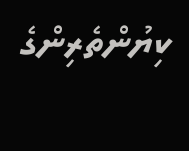ކިޔުންތެރިންގެ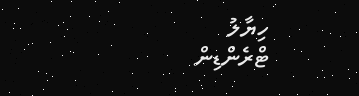ހިޔާލު
ޓްރެންޑިން